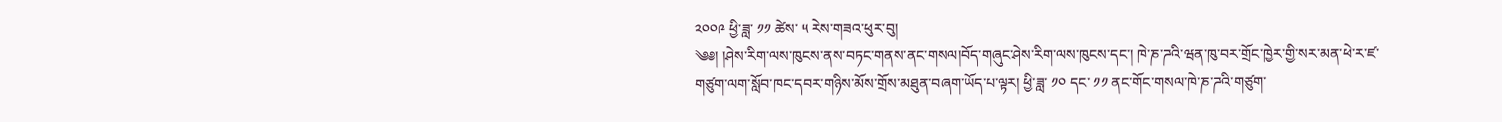༢༠༠༩ ཕྱི་ཟླ་ ༡༡ ཚེས་ ༥ རེས་གཟའ་ཕུར་བུ།
༄༅། །ཤེས་རིག་ལས་ཁུངས་ནས་བཏང་གནས་ནང་གསལ།བོད་གཞུང་ཤེས་རིག་ལས་ཁུངས་དང་། ཁེ་ཎ་ཌའི་ཝན་ཁུ་བར་གྲོང་ཁྱེར་གྱི་སར་མན་ཕེ་ར་ཛ་གཙུག་ལག་སློབ་ཁང་དབར་གཉིས་མོས་གྲོས་མཐུན་བཞག་ཡོད་པ་ལྟར། ཕྱི་ཟླ་ ༡༠ དང་ ༡༡ ནང་གོང་གསལ་ཁེ་ཎ་ཌའི་གཙུག་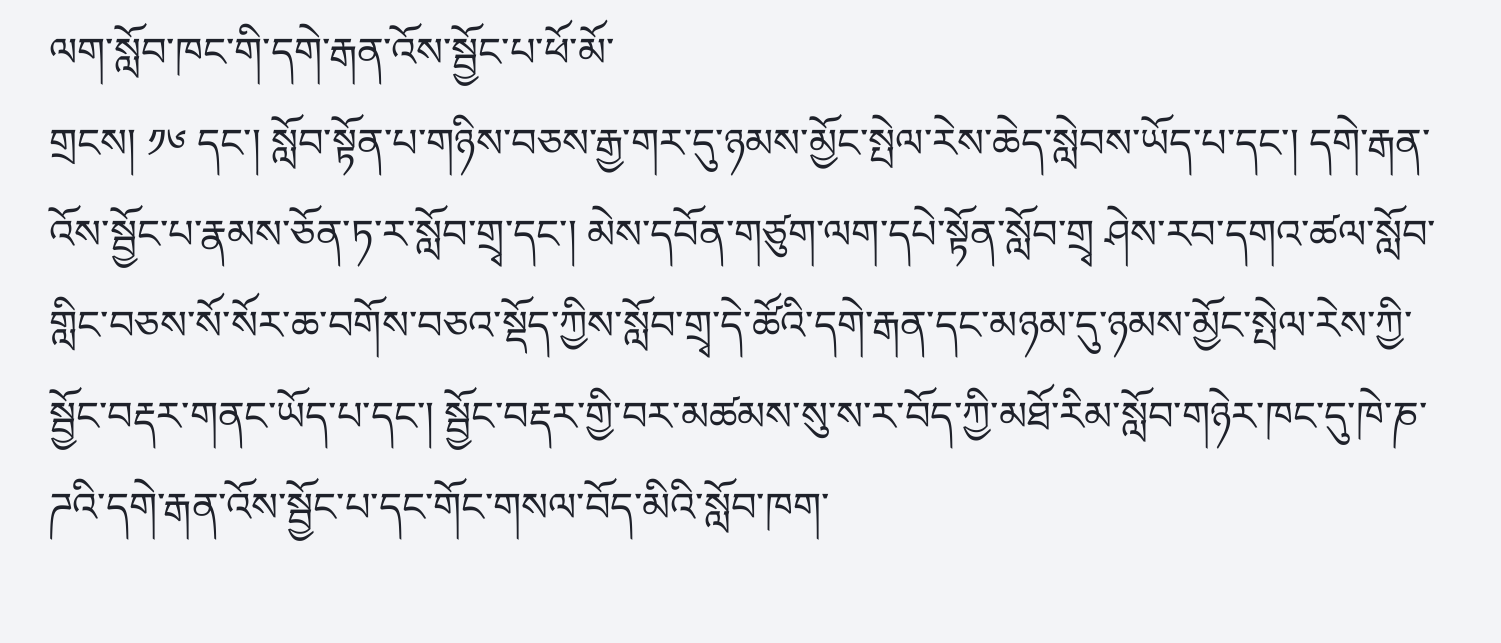ལག་སློབ་ཁང་གི་དགེ་རྒན་འོས་སྦྱོང་པ་ཕོ་མོ་
གྲངས། ༡༦ དང་། སློབ་སྟོན་པ་གཉིས་བཅས་རྒྱ་གར་དུ་ཉམས་མྱོང་སྤེལ་རེས་ཆེད་སླེབས་ཡོད་པ་དང་། དགེ་རྒན་འོས་སྦྱོང་པ་རྣམས་ཅོན་ཏ་ར་སློབ་གྲྭ་དང་། མེས་དབོན་གཙུག་ལག་དཔེ་སྟོན་སློབ་གྲྭ ཤེས་རབ་དགའ་ཚལ་སློབ་གླིང་བཅས་སོ་སོར་ཆ་བགོས་བཅའ་སྡོད་ཀྱིས་སློབ་གྲྭ་དེ་ཚོའི་དགེ་རྒན་དང་མཉམ་དུ་ཉམས་མྱོང་སྤེལ་རེས་ཀྱི་སྦྱོང་བརྡར་གནང་ཡོད་པ་དང་། སྦྱོང་བརྡར་གྱི་བར་མཚམས་སུ་ས་ར་བོད་ཀྱི་མཐོ་རིམ་སློབ་གཉེར་ཁང་དུ་ཁེ་ཎ་ཌའི་དགེ་རྒན་འོས་སྦྱོང་པ་དང་གོང་གསལ་བོད་མིའི་སློབ་ཁག་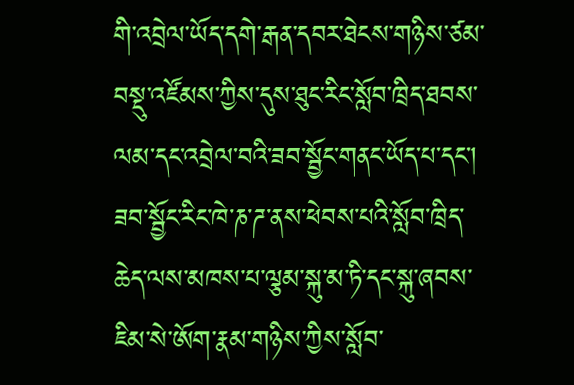གི་འབྲེལ་ཡོད་དགེ་རྒན་དབར་ཐེངས་གཉིས་ཙམ་བསྡུ་འཛོམས་ཀྱིས་དུས་ཐུང་རིང་སློབ་ཁྲིད་ཐབས་ལམ་དང་འབྲེལ་བའི་ཟབ་སྦྱོང་གནང་ཡོད་པ་དང་། ཟབ་སྦྱོང་རིང་ཁེ་ཎ་ཌ་ནས་ཕེབས་པའི་སློབ་ཁྲིད་ཆེད་ལས་མཁས་པ་ལྕམ་སྐུ་མ་ཏི་དང་སྐུ་ཞབས་ཇིམ་སེ་ཨོག་རྣམ་གཉིས་ཀྱིས་སློབ་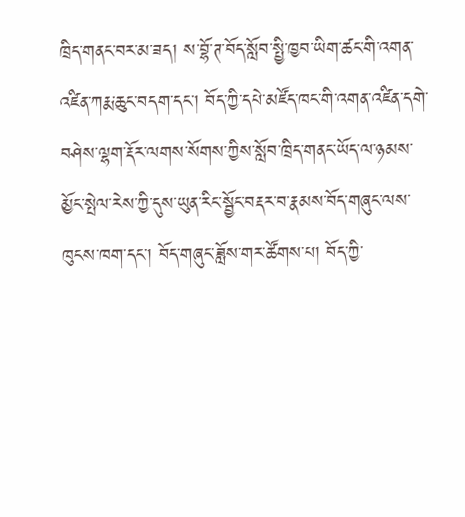ཁྲིད་གནང་བར་མ་ཟད། ས་བྷོ་ཊ་བོད་སློབ་སྤྱི་ཁྱབ་ཡིག་ཚང་གི་འགན་འཛིན་ཀརྨ་ཆུང་བདག་དང་། བོད་ཀྱི་དཔེ་མཛོད་ཁང་གི་འགན་འཛིན་དགེ་བཤེས་ལྷག་རྡོར་ལགས་སོགས་ཀྱིས་སློབ་ཁྲིད་གནང་ཡོད་ལ་ཉམས་མྱོང་སྤེལ་རེས་ཀྱི་དུས་ཡུན་རིང་སྦྱོང་བརྡར་བ་རྣམས་བོད་གཞུང་ལས་ཁུངས་ཁག་དང་། བོད་གཞུང་ཟློས་གར་ཚོགས་པ། བོད་ཀྱི་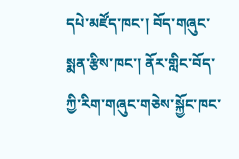དཔེ་མཛོད་ཁང་། བོད་གཞུང་སྨན་རྩིས་ཁང་། ནོར་གླིང་བོད་ཀྱི་རིག་གཞུང་གཅེས་སྐྱོང་ཁང་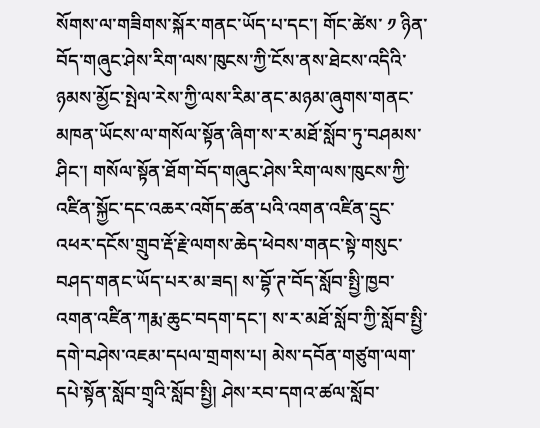སོགས་ལ་གཟིགས་སྐོར་གནང་ཡོད་པ་དང་། གོང་ཚེས་ ༡ ཉིན་བོད་གཞུང་ཤེས་རིག་ལས་ཁུངས་ཀྱི་ངོས་ནས་ཐེངས་འདིའི་ཉམས་མྱོང་སྤེལ་རེས་ཀྱི་ལས་རིམ་ནང་མཉམ་ཞུགས་གནང་མཁན་ཡོངས་ལ་གསོལ་སྟོན་ཞིག་ས་ར་མཐོ་སློབ་ཏུ་བཤམས་ཤིང་། གསོལ་སྟོན་ཐོག་བོད་གཞུང་ཤེས་རིག་ལས་ཁུངས་ཀྱི་འཛིན་སྐྱོང་དང་འཆར་འགོད་ཚན་པའི་འགན་འཛིན་དྲུང་འཕར་དངོས་གྲུབ་རྡོ་རྗེ་ལགས་ཆེད་ཕེབས་གནང་སྟེ་གསུང་བཤད་གནང་ཡོད་པར་མ་ཟད། ས་བྷོ་ཊ་བོད་སློབ་སྤྱི་ཁྱབ་འགན་འཛིན་ཀརྨ་ཆུང་བདག་དང་། ས་ར་མཐོ་སློབ་ཀྱི་སློབ་སྤྱི་དགེ་བཤེས་འཇམ་དཔལ་གྲགས་པ། མེས་དབོན་གཙུག་ལག་དཔེ་སྟོན་སློབ་གྲྭའི་སློབ་སྤྱི། ཤེས་རབ་དགའ་ཚལ་སློབ་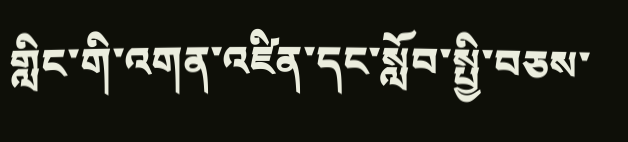གླིང་གི་འགན་འཛིན་དང་སློབ་སྤྱི་བཅས་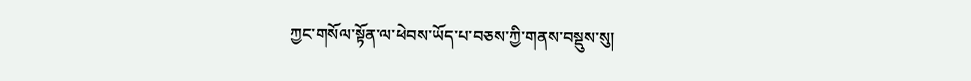ཀྱང་གསོལ་སྟོན་ལ་ཕེབས་ཡོད་པ་བཅས་ཀྱི་གནས་བསྡུས་སུ།